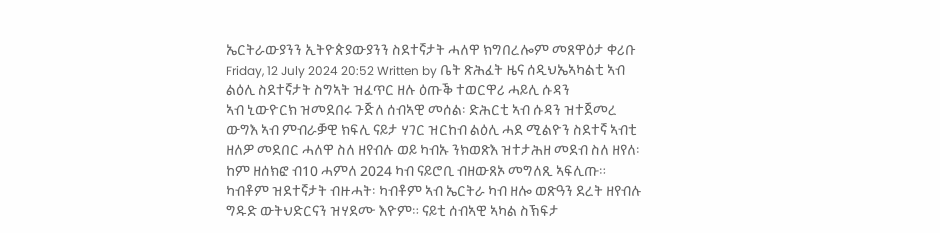ኤርትራውያንን ኢትዮጵያውያንን ስደተኛታት ሓለዋ ክግበረሎም መጸዋዕታ ቀሪቡ
Friday, 12 July 2024 20:52 Written by ቤት ጽሕፈት ዜና ሰዲህኤኣካልቲ ኣብ ልዕሊ ስደተኛታት ስግኣት ዝፈጥር ዘሉ ዕጡቕ ተወርዋሪ ሓይሊ ሱዳን
ኣብ ኒውዮርክ ዝመደበሩ ጉጅለ ሰብኣዊ መሰል፡ ድሕርቲ ኣብ ሱዳን ዝተጀመረ ውግእ ኣብ ምብራቓዊ ክፍሊ ናይታ ሃገር ዝርከብ ልዕሊ ሓደ ሚልዮን ስደተኛ ኣብቲ ዘለዎ መደበር ሓለዋ ስለ ዘየብሉ ወይ ካብኡ ንክወጽእ ዝተታሕዘ መደብ ስለ ዘየለ፡ ከም ዘሰክፎ ብ10 ሓምለ 2024 ካብ ናይሮቢ ብዘውጸኦ መግለጺ ኣፍሊጡ።
ካብቶም ዝደተኛታት ብዙሓት፡ ካብቶም ኣብ ኤርትራ ካብ ዘሎ ወጽዓን ደረት ዘየብሉ ግዱድ ውትህድርናን ዝሃደሙ እዮም። ናይቲ ሰብኣዊ ኣካል ስኽፍታ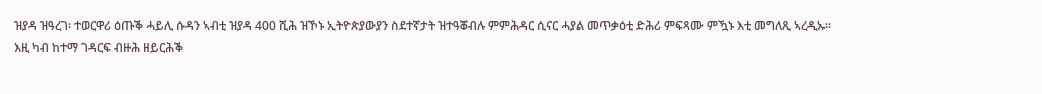ዝያዳ ዝዓረገ፡ ተወርዋሪ ዕጡቕ ሓይሊ ሱዳን ኣብቲ ዝያዳ 400 ሺሕ ዝኾኑ ኢትዮጵያውያን ስደተኛታት ዝተዓቖብሉ ምምሕዳር ሲናር ሓያል መጥቃዕቲ ድሕሪ ምፍጻሙ ምዃኑ እቲ መግለጺ ኣረዲኡ።
እዚ ካብ ከተማ ገዳርፍ ብዙሕ ዘይርሕቕ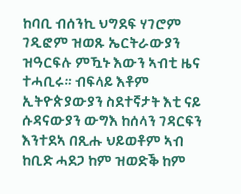ከባቢ ብሰንኪ ህግደፍ ሃገሮም ገዲፎም ዝወጹ ኤርትራውያን ዝዓርፍሉ ምዃኑ እውን ኣብቲ ዜና ተሓቢሩ። ብፍላይ እቶም ኢትዮጵያውያን ስደተኛታት እቲ ናይ ሱዳናውያን ውግእ ከሰላን ገዳርፍን እንተደኣ በጺሑ ህይወቶም ኣብ ከቢድ ሓደጋ ከም ዝወድቕ ከም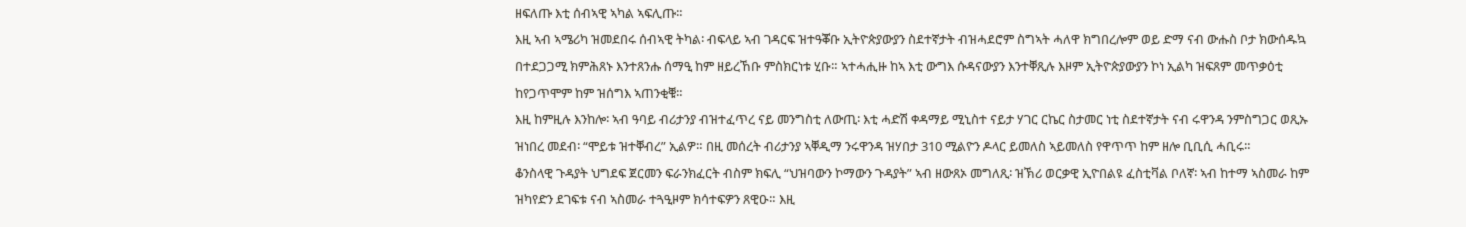ዘፍለጡ እቲ ሰብኣዊ ኣካል ኣፍሊጡ።
እዚ ኣብ ኣሜሪካ ዝመደበሩ ሰብኣዊ ትካል፡ ብፍላይ ኣብ ገዳርፍ ዝተዓቖቡ ኢትዮጵያውያን ስደተኛታት ብዝሓደሮም ስግኣት ሓለዋ ክግበረሎም ወይ ድማ ናብ ውሑስ ቦታ ክውሰዱኳ በተደጋጋሚ ክምሕጸኑ እንተጸንሑ ሰማዒ ከም ዘይረኸቡ ምስክርነቱ ሂቡ። ኣተሓሒዙ ከኣ እቲ ውግእ ሱዳናውያን እንተቐጺሉ እዞም ኢትዮጵያውያን ኮነ ኢልካ ዝፍጸም መጥቃዕቲ ከየጋጥሞም ከም ዝሰግእ ኣጠንቂቑ።
እዚ ከምዚሉ እንከሎ፡ ኣብ ዓባይ ብሪታንያ ብዝተፈጥረ ናይ መንግስቲ ለውጢ፡ እቲ ሓድሽ ቀዳማይ ሚኒስተ ናይታ ሃገር ርኬር ስታመር ነቲ ስደተኛታት ናብ ሩዋንዳ ንምስግጋር ወጺኡ ዝነበረ መደብ፡ “ሞይቱ ዝተቐብረ” ኢልዎ። በዚ መሰረት ብሪታንያ ኣቐዲማ ንሩዋንዳ ዝሃበታ 310 ሚልዮን ዶላር ይመለስ ኣይመለስ የዋጥጥ ከም ዘሎ ቢቢሲ ሓቢሩ።
ቆንስላዊ ጉዳያት ህግደፍ ጀርመን ፍራንክፈርት ብስም ክፍሊ “ህዝባውን ኮማውን ጉዳያት” ኣብ ዘውጸኦ መግለጺ፡ ዝኽሪ ወርቃዊ ኢዮበልዩ ፈስቲቫል ቦለኛ፡ ኣብ ከተማ ኣስመራ ከም ዝካየድን ደገፍቱ ናብ ኣስመራ ተጓዒዞም ክሳተፍዎን ጸዊዑ። እዚ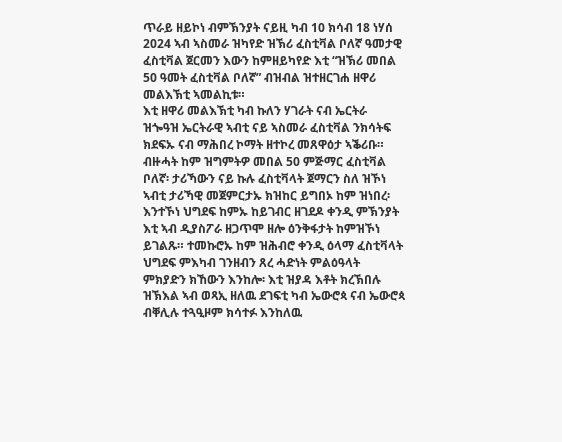ጥራይ ዘይኮነ ብምኽንያት ናይዚ ካብ 10 ክሳብ 18 ነሃሰ 2024 ኣብ ኣስመራ ዝካየድ ዝኽሪ ፈስቲቫል ቦለኛ ዓመታዊ ፈስቲቫል ጀርመን እውን ከምዘይካየድ እቲ “ዝኽሪ መበል 50 ዓመት ፈስቲቫል ቦለኛ” ብዝብል ዝተዘርገሐ ዘዋሪ መልእኽቲ ኣመልኪቱ።
እቲ ዘዋሪ መልእኽቲ ካብ ኩለን ሃገራት ናብ ኤርትራ ዝጐዓዝ ኤርትራዊ ኣብቲ ናይ ኣስመራ ፈስቲቫል ንክሳትፍ ክደፍኡ ናብ ማሕበረ ኮማት ዘተኮረ መጸዋዕታ ኣቕሪቡ።
ብዙሓት ከም ዝግምትዎ መበል 50 ምጅማር ፈስቲቫል ቦለኛ፡ ታሪኻውን ናይ ኩሉ ፈስቲቫላት ጀማርን ስለ ዝኾነ ኣብቲ ታሪኻዊ መጀምርታኡ ክዝከር ይግበኦ ከም ዝነበረ፡ እንተኾነ ህግደፍ ከምኡ ከይገብር ዘገደዶ ቀንዲ ምኽንያት እቲ ኣብ ዲያስፖራ ዘጋጥሞ ዘሎ ዕንቅፋታት ከምዝኾነ ይገልጹ። ተመኩሮኡ ከም ዝሕብሮ ቀንዲ ዕላማ ፈስቲቫላት ህግደፍ ምእካብ ገንዘብን ጸረ ሓድነት ምልዕዓላት ምክያድን ክኸውን እንከሎ፡ እቲ ዝያዳ እቶት ክረኽበሉ ዝኽእል ኣብ ወጻኢ ዘለዉ ደገፍቲ ካብ ኤውሮጳ ናብ ኤውሮጳ ብቐሊሉ ተጓዒዞም ክሳተፉ እንከለዉ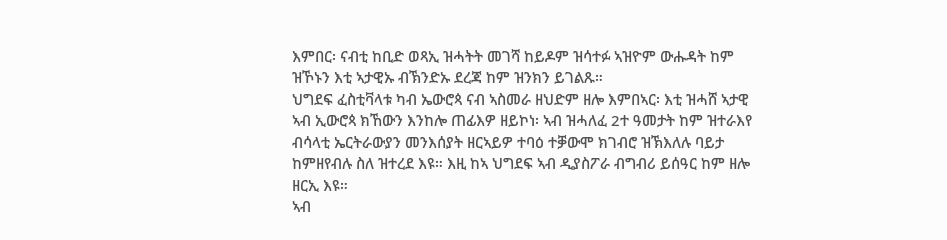እምበር፡ ናብቲ ከቢድ ወጻኢ ዝሓትት መገሻ ከይዶም ዝሳተፉ ኣዝዮም ውሑዳት ከም ዝኾኑን እቲ ኣታዊኡ ብኽንድኡ ደረጃ ከም ዝንክን ይገልጹ።
ህግደፍ ፈስቲቫላቱ ካብ ኤውሮጳ ናብ ኣስመራ ዘህድም ዘሎ እምበኣር፡ እቲ ዝሓሸ ኣታዊ ኣብ ኢውሮጳ ክኸውን እንከሎ ጠፊእዎ ዘይኮነ፡ ኣብ ዝሓለፈ 2ተ ዓመታት ከም ዝተራእየ ብሳላቲ ኤርትራውያን መንእሰያት ዘርኣይዎ ተባዕ ተቓውሞ ክገብሮ ዝኽእለሉ ባይታ ከምዘየብሉ ስለ ዝተረደ እዩ። እዚ ከኣ ህግደፍ ኣብ ዲያስፖራ ብግብሪ ይሰዓር ከም ዘሎ ዘርኢ እዩ።
ኣብ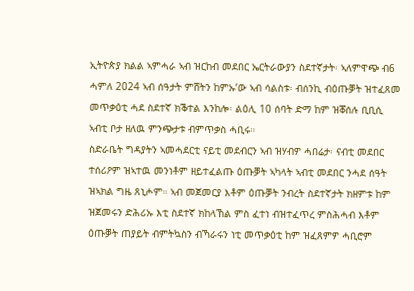ኢትዮጵያ ክልል ኣምሓራ ኣብ ዝርከብ መደበር ኤርትራውያን ስደተኛታት፡ ኣለምዋጭ ብ6 ሓምለ 2024 ኣብ ሰዓታት ምሸትን ከምኡ’ው ኣብ ሳልስቱ፡ ብሰንኪ ብዕጡቓት ዝተፈጸመ መጥቃዕቲ ሓደ ስደተኛ ክቕተል እንከሎ፡ ልዕሊ 10 ሰባት ድማ ከም ዝቖሰሉ ቢቢሲ ኣብቲ ቦታ ዘለዉ ምንጭታቱ ብምጥቃስ ሓቢሩ።
ስድራቤት ግዳያትን ኣመሓደርቲ ናይቲ መደብርን ኣብ ዝሃብዎ ሓበሬታ፡ ናብቲ መደበር ተሰሪዖም ዝኣተዉ መንነቶም ዘይተፈልጡ ዕጡቓት ኣካላት ኣብቲ መደበር ንሓደ ሰዓት ዝኣክል ግዜ ጸኒሖም። ኣብ መጀመርያ እቶም ዕጡቓት ንብረት ስደተኛታት ክዘምቱ ከም ዝጀመሩን ድሕሪኡ እቲ ስደተኛ ክከላኸል ምስ ፈተነ ብዝተፈጥረ ምስሕሓብ እቶም ዕጡቓት ጠያይት ብምትኳስን ብኻራሩን ነቲ መጥቃዕቲ ከም ዝፈጸምዎ ሓቢሮም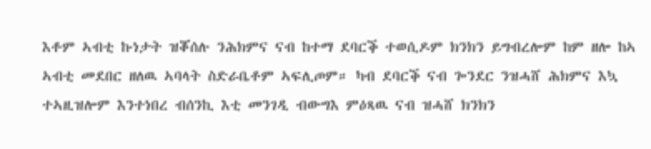እቶም ኣብቲ ኩነታት ዝቖሰሉ ንሕክምና ናብ ከተማ ደባርቕ ተወሲዶም ክንክን ይግብረሎም ከም ዘሎ ከኣ ኣብቲ መደበር ዘለዉ ኣባላት ስድራቤቶም ኣፍሊጦም። ካብ ደባርቕ ናብ ጐንደር ንዝሓሸ ሕክምና እኳ ተኣዚዝሎም እንተነበረ ብሰንኪ እቲ መንገዲ ብውግእ ምዕጻዉ ናብ ዝሓሸ ክንክን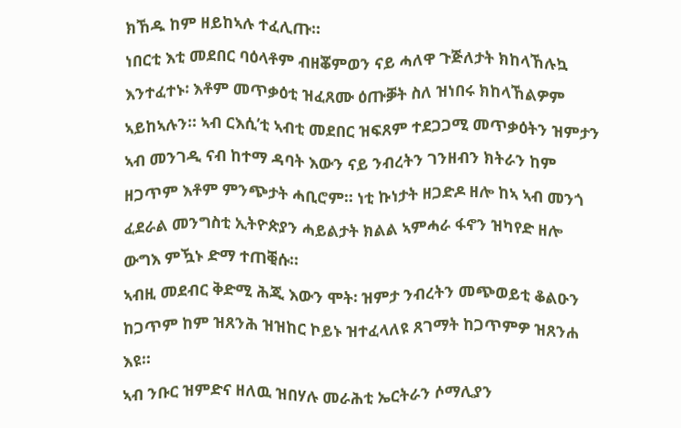ክኸዱ ከም ዘይከኣሉ ተፈሊጡ።
ነበርቲ እቲ መደበር ባዕላቶም ብዘቖምወን ናይ ሓለዋ ጉጅለታት ክከላኸሉኳ እንተፈተኑ፡ እቶም መጥቃዕቲ ዝፈጸሙ ዕጡቓት ስለ ዝነበሩ ክከላኸልዎም ኣይከኣሉን። ኣብ ርእሲ’ቲ ኣብቲ መደበር ዝፍጸም ተደጋጋሚ መጥቃዕትን ዝምታን ኣብ መንገዲ ናብ ከተማ ዳባት እውን ናይ ንብረትን ገንዘብን ክትራን ከም ዘጋጥም እቶም ምንጭታት ሓቢሮም። ነቲ ኩነታት ዘጋድዶ ዘሎ ከኣ ኣብ መንጎ ፈደራል መንግስቲ ኢትዮጵያን ሓይልታት ክልል ኣምሓራ ፋኖን ዝካየድ ዘሎ ውግእ ምዃኑ ድማ ተጠቒሱ።
ኣብዚ መደብር ቅድሚ ሕጂ እውን ሞት፡ ዝምታ ንብረትን መጭወይቲ ቆልዑን ከጋጥም ከም ዝጸንሕ ዝዝከር ኮይኑ ዝተፈላለዩ ጸገማት ከጋጥምዎ ዝጸንሐ እዩ።
ኣብ ንቡር ዝምድና ዘለዉ ዝበሃሉ መራሕቲ ኤርትራን ሶማሊያን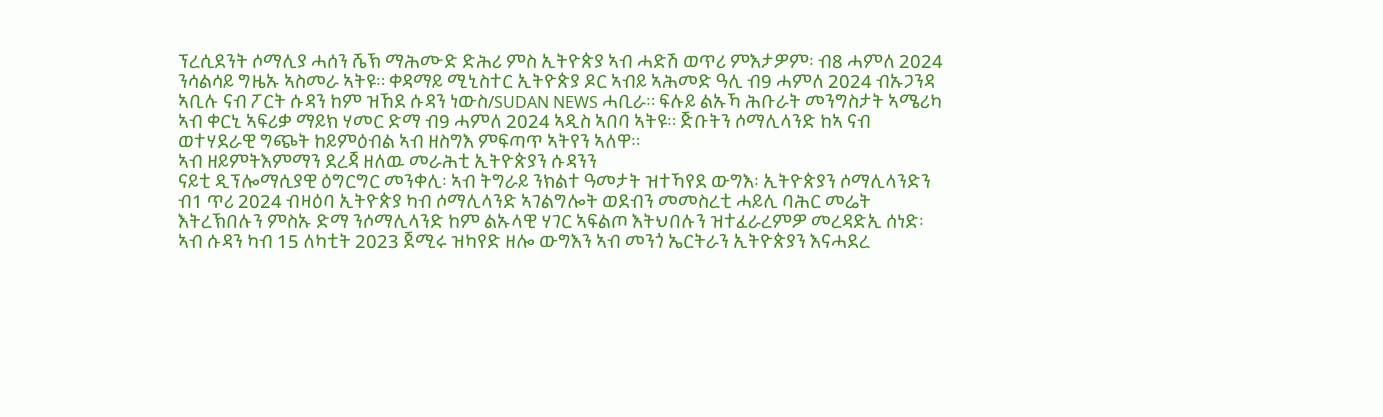ፕረሲደንት ሶማሊያ ሓሰን ሼኽ ማሕሙድ ድሕሪ ምስ ኢትዮጵያ ኣብ ሓድሽ ወጥሪ ምእታዎም፡ ብ8 ሓምለ 2024 ንሳልሳይ ግዜኡ ኣስመራ ኣትዩ። ቀዳማይ ሚኒስተር ኢትዮጵያ ዶር ኣብይ ኣሕመድ ዓሊ ብ9 ሓምለ 2024 ብኡጋንዳ ኣቢሉ ናብ ፖርት ሱዳን ከም ዝኸደ ሱዳን ነውስ/SUDAN NEWS ሓቢራ። ፍሉይ ልኡኻ ሕቡራት መንግስታት ኣሜሪካ ኣብ ቀርኒ ኣፍሪቃ ማይክ ሃመር ድማ ብ9 ሓምለ 2024 ኣዲስ ኣበባ ኣትዩ። ጅቡትን ሶማሊላንድ ከኣ ናብ ወተሃደራዊ ግጭት ከይምዕብል ኣብ ዘስግእ ምፍጣጥ ኣትየን ኣለዋ።
ኣብ ዘይምትእምማን ደረጃ ዘለዉ መራሕቲ ኢትዮጵያን ሱዳንን
ናይቲ ዲፕሎማሲያዊ ዕግርግር መንቀሊ፡ ኣብ ትግራይ ንክልተ ዓመታት ዝተኻየደ ውግእ፡ ኢትዮጵያን ሶማሊላንድን ብ1 ጥሪ 2024 ብዛዕባ ኢትዮጵያ ካብ ሶማሊላንድ ኣገልግሎት ወደብን መመስረቲ ሓይሊ ባሕር መሬት እትረኽበሉን ምስኡ ድማ ንሶማሊላንድ ከም ልኡላዊ ሃገር ኣፍልጦ እትህበሉን ዝተፈራረምዎ መረዳድኢ ሰነድ፡ ኣብ ሱዳን ካብ 15 ለካቲት 2023 ጀሚሩ ዝካየድ ዘሎ ውግእን ኣብ መንጎ ኤርትራን ኢትዮጵያን እናሓደረ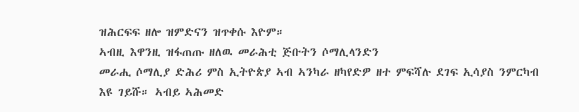ዝሕርፍፍ ዘሎ ዝምድናን ዝጥቀሱ እዮም።
ኣብዚ እዋንዚ ዝፋጠጡ ዘለዉ መራሕቲ ጅቡትን ሶማሊላንድን
መራሒ ሶማሊያ ድሕሪ ምስ ኢትዮጵያ ኣብ ኣንካራ ዘካየድዎ ዘተ ምፍሻሉ ደገፍ ኢሳያስ ንምርካብ እዩ ገይሹ። ኣብይ ኣሕመድ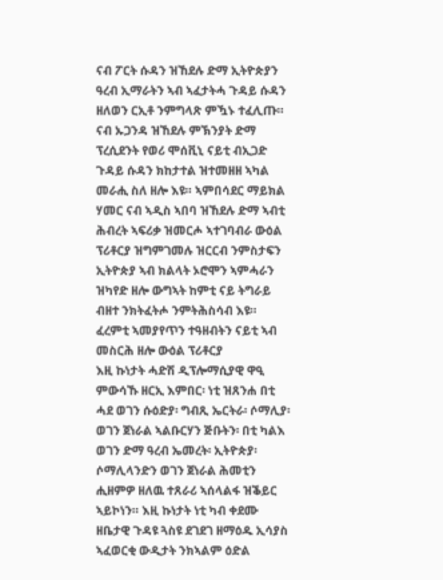ናብ ፖርት ሱዳን ዝኸደሉ ድማ ኢትዮጵያን ዓረብ ኢማራትን ኣብ ኣፈታትሓ ጉዳይ ሱዳን ዘለወን ርኢቶ ንምግላጽ ምዃኑ ተፈሊጡ። ናብ ኡጋንዳ ዝኸደሉ ምኽንያት ድማ ፕረሲደንት የወሪ ሞሰቪኒ ናይቲ ብኢጋድ ጉዳይ ሱዳን ክከታተል ዝተመዘዘ ኣካል መራሒ ስለ ዘሎ እዩ። ኣምበሳደር ማይክል ሃመር ናብ ኣዲስ ኣበባ ዝኸደሉ ድማ ኣብቲ ሕብረት ኣፍሪቃ ዝመርሖ ኣተገባብራ ውዕል ፕሪቶርያ ዝግምገመሉ ዝርርብ ንምስታፍን ኢትዮጵያ ኣብ ክልላት ኦሮሞን ኣምሓራን ዝካየድ ዘሎ ውግኣት ከምቲ ናይ ትግራይ ብዘተ ንክትፈትሖ ንምትሕስሳብ እዩ።
ፈረምቲ ኣመያየጥን ተዓዘብትን ናይቲ ኣብ መስርሕ ዘሎ ውዕል ፕሪቶርያ
እዚ ኩነታት ሓድሽ ዲፕሎማሲያዊ ዋዒ ምውሳኹ ዘርኢ እምበር፡ ነቲ ዝጸንሐ በቲ ሓደ ወገን ሱዕድያ፡ ግብጺ ኤርትራ፡ ሶማሊያ፡ ወገን ጀነራል ኣልቡርሃን ጅቡትን፡ በቲ ካልእ ወገን ድማ ዓረብ ኤመረት፡ ኢትዮጵያ፡ ሶማሊላንድን ወገን ጀነራል ሕመቲን ሒዘምዎ ዘለዉ ተጸራሪ ኣሰላልፋ ዝቕይር ኣይኮነን። እዚ ኩነታት ነቲ ካብ ቀደሙ ዘቤታዊ ጉዳዩ ጓስዩ ደገደገ ዘማዕዱ ኢሳያስ ኣፈወርቂ ውዲታት ንክኣልም ዕድል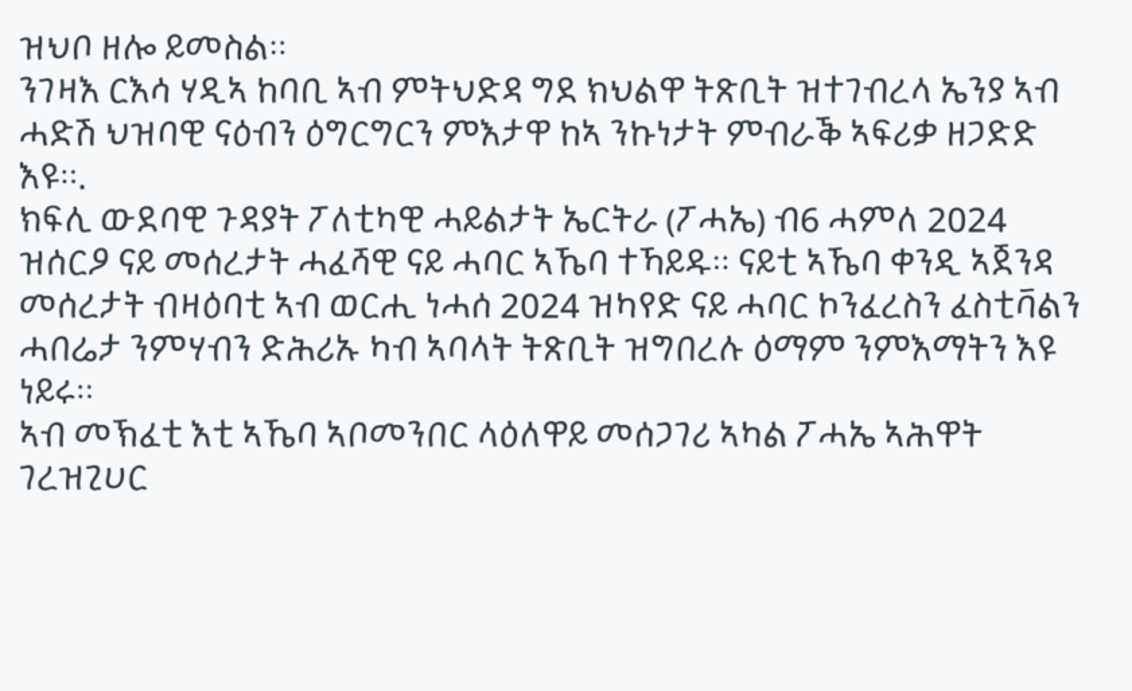ዝህቦ ዘሎ ይመስል።
ንገዛእ ርእሳ ሃዲኣ ከባቢ ኣብ ምትህድዳ ግደ ክህልዋ ትጽቢት ዝተገብረላ ኤንያ ኣብ ሓድሽ ህዝባዊ ናዕብን ዕግርግርን ምእታዋ ከኣ ንኩነታት ምብራቕ ኣፍሪቃ ዘጋድድ እዩ።.
ክፍሊ ውደባዊ ጉዳያት ፖለቲካዊ ሓይልታት ኤርትራ (ፖሓኤ) ብ6 ሓምለ 2024 ዝሰርዖ ናይ መሰረታት ሓፈሻዊ ናይ ሓባር ኣኼባ ተኻይዱ። ናይቲ ኣኼባ ቀንዲ ኣጀንዳ መሰረታት ብዛዕባቲ ኣብ ወርሒ ነሓሰ 2024 ዝካየድ ናይ ሓባር ኮንፈረስን ፈስቲቫልን ሓበሬታ ንምሃብን ድሕሪኡ ካብ ኣባላት ትጽቢት ዝግበረሉ ዕማም ንምእማትን እዩ ነይሩ።
ኣብ መኽፈቲ እቲ ኣኼባ ኣቦመንበር ላዕለዋይ መሰጋገሪ ኣካል ፖሓኤ ኣሕዋት ገረዝጊሀር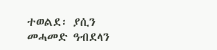ተወልደ፡ ያሲን መሓመድ ዓብደላን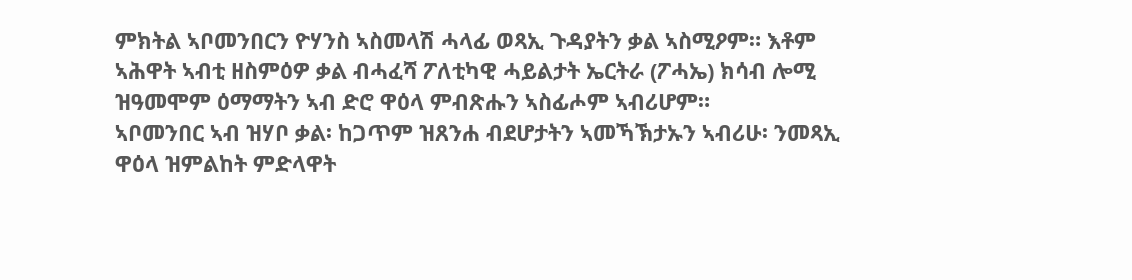ምክትል ኣቦመንበርን ዮሃንስ ኣስመላሽ ሓላፊ ወጻኢ ጉዳያትን ቃል ኣስሚዖም። እቶም ኣሕዋት ኣብቲ ዘስምዕዎ ቃል ብሓፈሻ ፖለቲካዊ ሓይልታት ኤርትራ (ፖሓኤ) ክሳብ ሎሚ ዝዓመሞም ዕማማትን ኣብ ድሮ ዋዕላ ምብጽሑን ኣስፊሖም ኣብሪሆም።
ኣቦመንበር ኣብ ዝሃቦ ቃል፡ ከጋጥም ዝጸንሐ ብደሆታትን ኣመኻኽታኡን ኣብሪሁ፡ ንመጻኢ ዋዕላ ዝምልከት ምድላዋት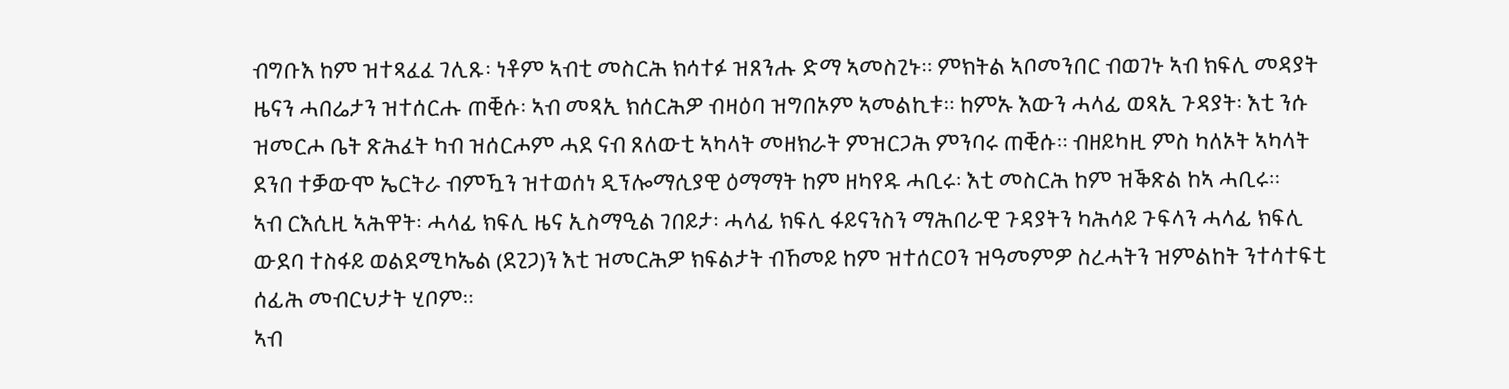ብግቡእ ከም ዝተጻፈፈ ገሊጹ፡ ነቶም ኣብቲ መስርሕ ክሳተፉ ዝጸንሑ ድማ ኣመስጊኑ። ምክትል ኣቦመንበር ብወገኑ ኣብ ክፍሊ መዳያት ዜናን ሓበሬታን ዝተሰርሑ ጠቒሱ፡ ኣብ መጻኢ ክሰርሕዎ ብዛዕባ ዝግበኦም ኣመልኪቱ። ከምኡ እውን ሓላፊ ወጻኢ ጉዳያት፡ እቲ ንሱ ዝመርሖ ቤት ጽሕፈት ካብ ዝሰርሖም ሓደ ናብ ጸለውቲ ኣካላት መዘክራት ምዝርጋሕ ምንባሩ ጠቒሱ። ብዘይካዚ ምስ ካለኦት ኣካላት ደንበ ተቓውሞ ኤርትራ ብምዃን ዝተወሰነ ዲፕሎማሲያዊ ዕማማት ከም ዘካየዱ ሓቢሩ፡ እቲ መስርሕ ከም ዝቕጽል ከኣ ሓቢሩ።
ኣብ ርእሲዚ ኣሕዋት፡ ሓላፊ ክፍሊ ዜና ኢስማዒል ገበይታ፡ ሓላፊ ክፍሊ ፋይናንስን ማሕበራዊ ጉዳያትን ካሕሳይ ጉፍላን ሓላፊ ክፍሊ ውደባ ተስፋይ ወልደሚካኤል (ደጊጋ)ን እቲ ዝመርሕዎ ክፍልታት ብኸመይ ከም ዝተሰርዐን ዝዓመምዎ ስረሓትን ዝምልከት ንተሳተፍቲ ሰፊሕ መብርህታት ሂቦም።
ኣብ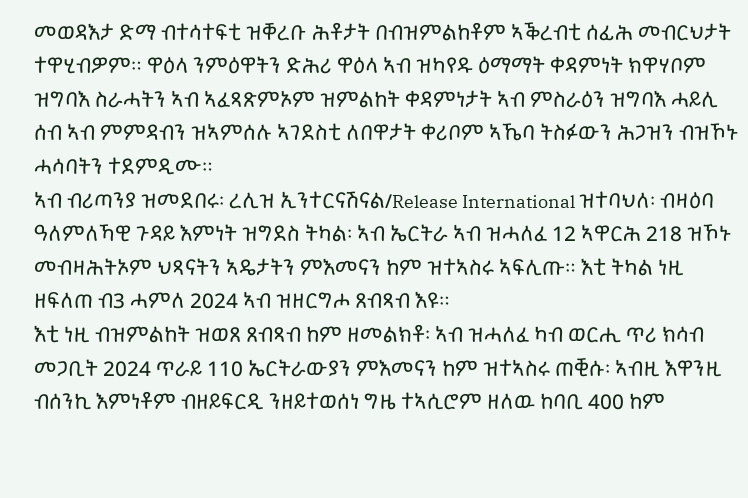መወዳእታ ድማ ብተሳተፍቲ ዝቐረቡ ሕቶታት በብዝምልከቶም ኣቕረብቲ ሰፊሕ መብርህታት ተዋሂብዎም። ዋዕላ ንምዕዋትን ድሕሪ ዋዕላ ኣብ ዝካየዱ ዕማማት ቀዳምነት ክዋሃቦም ዝግባእ ስራሓትን ኣብ ኣፈጻጽምኦም ዝምልከት ቀዳምነታት ኣብ ምስራዕን ዝግባእ ሓይሊ ሰብ ኣብ ምምዳብን ዝኣምሰሉ ኣገደስቲ ለበዋታት ቀሪቦም ኣኼባ ትስፉውን ሕጋዝን ብዝኾኑ ሓሳባትን ተደምዲሙ።
ኣብ ብሪጣንያ ዝመደበሩ፡ ረሊዝ ኢንተርናሽናል/Release International ዝተባህለ፡ ብዛዕባ ዓለምለኻዊ ጉዳይ እምነት ዝግደስ ትካል፡ ኣብ ኤርትራ ኣብ ዝሓለፈ 12 ኣዋርሕ 218 ዝኾኑ መብዛሕትኦም ህጻናትን ኣዴታትን ምእመናን ከም ዝተኣስሩ ኣፍሊጡ። እቲ ትካል ነዚ ዘፍለጠ ብ3 ሓምለ 2024 ኣብ ዝዘርግሖ ጸብጻብ እዩ።
እቲ ነዚ ብዝምልከት ዝወጸ ጸብጻብ ከም ዘመልክቶ፡ ኣብ ዝሓለፈ ካብ ወርሒ ጥሪ ክሳብ መጋቢት 2024 ጥራይ 110 ኤርትራውያን ምእመናን ከም ዝተኣስሩ ጠቒሱ፡ ኣብዚ እዋንዚ ብሰንኪ እምነቶም ብዘይፍርዲ ንዘይተወሰነ ግዜ ተኣሲሮም ዘለዉ ከባቢ 400 ከም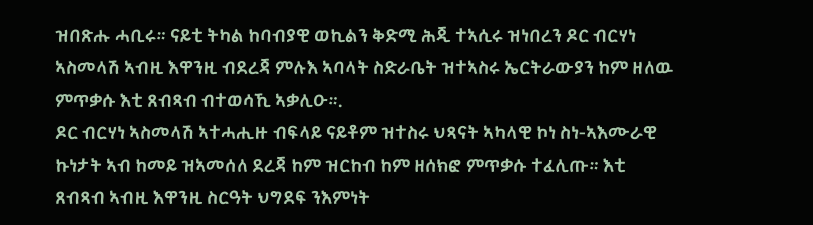ዝበጽሑ ሓቢሩ። ናይቲ ትካል ከባብያዊ ወኪልን ቅድሚ ሕጂ ተኣሲሩ ዝነበረን ዶር ብርሃነ ኣስመላሽ ኣብዚ እዋንዚ ብደረጃ ምሉእ ኣባላት ስድራቤት ዝተኣስሩ ኤርትራውያን ከም ዘለዉ ምጥቃሱ እቲ ጸብጻብ ብተወሳኺ ኣቃሊዑ።.
ዶር ብርሃነ ኣስመላሽ ኣተሓሒዙ ብፍላይ ናይቶም ዝተስሩ ህጻናት ኣካላዊ ኮነ ስነ-ኣእሙራዊ ኩነታት ኣብ ከመይ ዝኣመሰለ ደረጃ ከም ዝርከብ ከም ዘሰክፎ ምጥቃሱ ተፈሊጡ። እቲ ጸብጻብ ኣብዚ እዋንዚ ስርዓት ህግደፍ ንእምነት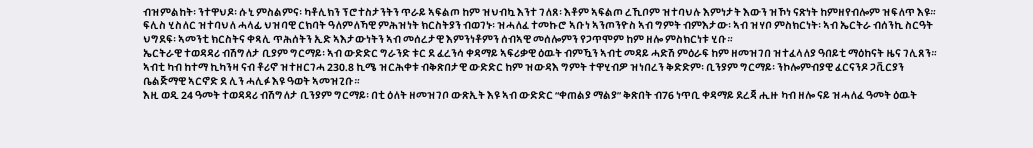ብዝምልከት፡ ንተዋህዶ፡ ሱኒ ምስልምና፡ ካቶሊክን ፕሮተስታንትን ጥራይ ኣፍልጦ ከም ዝህብኳ እንተ ገለጸ፡ እቶም ኣፍልጦ ረኺቦም ዝተባህሉ እምነታት እውን ዝኾነ ናጽነት ከምዘየብሎም ዝፍለጥ እዩ።
ፍሊስ ሂስለር ዝተባህለ ሓላፊ ህዝባዊ ርክባት ዓለምለኻዊ ምሕዝነት ክርስትያን ብወገኑ፡ ዝሓለፈ ተመኩሮ ኣቡነ ኣንጦንዮስ ኣብ ግምት ብምእታው፡ ኣብ ዝሃቦ ምስክርነት፡ ኣብ ኤርትራ ብሰንኪ ስርዓት ህግደፍ፡ ኣመንቲ ክርስትና ቀጻሊ ጥሕሰትን ኢድ ኣእታውነትን ኣብ መሰረታዊ እምንነቶምን ሰብኣዊ መሰሎምን የጋጥሞም ከም ዘሎ ምስክርነቱ ሂቡ።
ኤርትራዊ ተወዳዳሪ ብሽግለታ ቢያም ግርማይ፡ ኣብ ውድድር ግራንድ ቱር ደ ፈረንሳ ቀዳማይ ኣፍሪቃዊ ዕዉት ብምዃን ኣብቲ መዳይ ሓድሽ ምዕራፍ ከም ዘመዝገበ ዝተፈላለያ ዓበይቲ ማዕከናት ዜና ገሊጸን።
ኣብቲ ካብ ከተማ ኪካንዛ ናብ ቶሪኖ ዝተዘርገሓ 230.8 ኪሜ ዝርሕቀቱ ብቅጽበታዊ ውድድር ከም ዝውዳእ ግምት ተዋሂብዎ ዝነበረን ቅድድም፡ ቢንያም ግርማይ፡ ንኮሎምብያዊ ፈርናንዶ ጋቪርያን ቤልጅማዊ ኣርኖድ ደ ሊን ሓሊፉ እዩ ዓወት ኣመዝጊቡ።
እዚ ወዲ 24 ዓመት ተወዳዳሪ ብሽግለታ ቢንያም ግርማይ፡ በቲ ዕለት ዘመዝገቦ ውጽኢት እዩ ኣብ ውድድር “ቀጠልያ ማልያ” ቅጽበት ብ76 ነጥቢ ቀዳማይ ደረጃ ሒዙ ካብ ዘሎ ናይ ዝሓለፈ ዓመት ዕዉት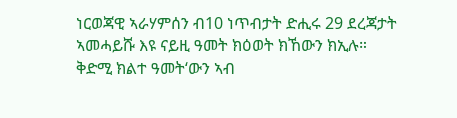ነርወጃዊ ኣራሃምሰን ብ10 ነጥብታት ድሒሩ 29 ደረጃታት ኣመሓይሹ እዩ ናይዚ ዓመት ክዕወት ክኸውን ክኢሉ።
ቅድሚ ክልተ ዓመት‘ውን ኣብ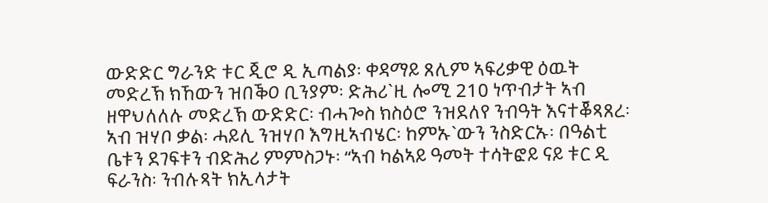ውድድር ግራንድ ቱር ጂሮ ዲ ኢጣልያ፡ ቀዳማይ ጸሊም ኣፍሪቃዊ ዕዉት መድረኽ ክኸውን ዝበቕዐ ቢንያም፡ ድሕሪ`ዚ ሎሚ 210 ነጥብታት ኣብ ዘዋህለለሉ መድረኽ ውድድር፡ ብሓጐስ ክስዕሮ ንዝደለየ ንብዓት እናተቖጻጸረ፡ ኣብ ዝሃቦ ቃል፡ ሓይሊ ንዝሃቦ እግዚኣብሄር፡ ከምኡ`ውን ንስድርኡ፡ በዓልቲ ቤቱን ደገፍቱን ብድሕሪ ምምስጋኑ፡ “ኣብ ካልኣይ ዓመት ተሳትፎይ ናይ ቱር ዲ ፍራንስ፡ ንብሉጻት ክኢላታት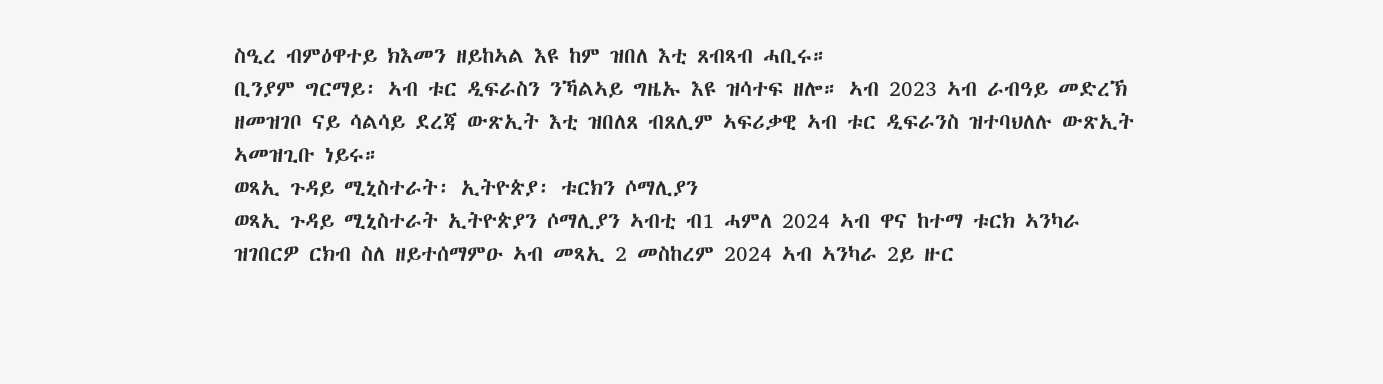ስዒረ ብምዕዋተይ ክእመን ዘይከኣል እዩ ከም ዝበለ እቲ ጸብጻብ ሓቢሩ።
ቢንያም ግርማይ፡ ኣብ ቱር ዲፍራስን ንኻልኣይ ግዜኡ እዩ ዝሳተፍ ዘሎ። ኣብ 2023 ኣብ ራብዓይ መድረኽ ዘመዝገቦ ናይ ሳልሳይ ደረጃ ውጽኢት እቲ ዝበለጸ ብጸሊም ኣፍሪቃዊ ኣብ ቱር ዲፍራንስ ዝተባህለሉ ውጽኢት ኣመዝጊቡ ነይሩ።
ወጻኢ ጉዳይ ሚኒስተራት፡ ኢትዮጵያ፡ ቱርክን ሶማሊያን
ወጻኢ ጉዳይ ሚኒስተራት ኢትዮጵያን ሶማሊያን ኣብቲ ብ1 ሓምለ 2024 ኣብ ዋና ከተማ ቱርክ ኣንካራ ዝገበርዎ ርክብ ስለ ዘይተሰማምዑ ኣብ መጻኢ 2 መስከረም 2024 ኣብ ኣንካራ 2ይ ዙር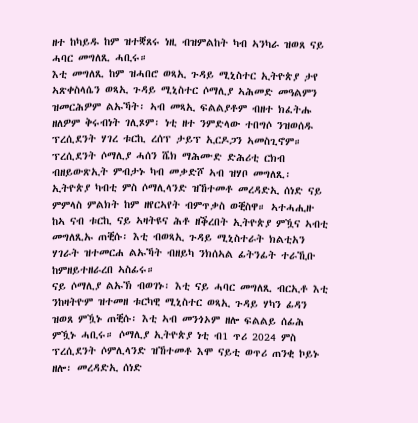ዘተ ከካይዱ ከም ዝተቛጸሩ ነዚ ብዝምልከት ካብ ኣንካራ ዝወጸ ናይ ሓባር መግለጺ ሓቢሩ።
እቲ መግለጺ ከም ዝሓበሮ ወጻኢ ጉዳይ ሚኒስተር ኢትዮጵያ ታየ ኣጽቀስላሴን ወጻኢ ጉዳይ ሚኒስተር ሶማሊያ ኣሕመድ መዓልምን ዝመርሕዎም ልኡኻት፡ ኣብ መጻኢ ፍልልያቶም ብዘተ ክፈትሑ ዘለዎም ቅሩብነት ገሊጾም፡ ነቲ ዘተ ንምድላው ተበግሶ ንዝወሰዱ ፕረሲደንት ሃገረ ቱርኪ ረሰፕ ታይፕ ኢርዶጋን ኣመስጊኖም።
ፕረሲደንት ሶማሊያ ሓሰን ሼክ ማሕሙድ ድሕሪቲ ርክብ ብዘይውጽኢት ምብታኑ ካብ መቃድሾ ኣብ ዝሃቦ መግለጺ፡ ኢትዮጵያ ካብቲ ምስ ሶማሊላንድ ዝኸተመቶ መረዳድኢ ሰነድ ናይ ምምላስ ምልክት ከም ዘየርኣየት ብምጥቃስ ወቒስዋ። ኣተሓሒዙ ከኣ ናብ ቱርኪ ናይ ኣዛትዩና ሕቶ ዘቕረበት ኢትዮጵያ ምዃና ኣብቲ መግለጺኡ ጠቒሱ፡ እቲ ብወጻኢ ጉዳይ ሚኒስተራት ክልቲአን ሃገራት ዝተመርሐ ልኡኻት ብዘይካ ንክሰኣል ፊትንፊት ተራኺቡ ከምዘይተዘራረበ ኣስፊሩ።
ናይ ሶማሊያ ልኡኽ ብወገኑ፡ እቲ ናይ ሓባር መግለጺ ብርኢቶ እቲ ንከዛትዮም ዝተመዘ ቱርካዊ ሚኒስተር ወጻኢ ጉዳይ ሃካን ፊዳን ዝወጸ ምዃኑ ጠቒሱ፡ እቲ ኣብ መንጎኦም ዘሎ ፍልልይ ሰፊሕ ምዃኑ ሓቢሩ። ሶማሊያ ኢትዮጵያ ነቲ ብ1 ጥሪ 2024 ምስ ፕረሲደንት ሶምሊላንድ ዝኸተመቶ እሞ ናይቲ ወጥሪ ጠንቂ ኮይኑ ዘሎ፡ መረዳድኢ ሰነድ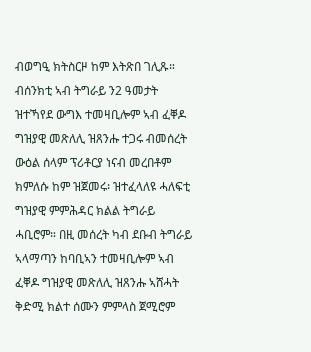ብወግዒ ክትስርዞ ከም እትጽበ ገሊጹ።
ብሰንክቲ ኣብ ትግራይ ን2 ዓመታት ዝተኻየደ ውግእ ተመዛቢሎም ኣብ ፈቐዶ ግዝያዊ መጽለሊ ዝጸንሑ ተጋሩ ብመሰረት ውዕል ሰላም ፕሪቶርያ ነናብ መረበቶም ክምለሱ ከም ዝጀመሩ፡ ዝተፈላለዩ ሓለፍቲ ግዝያዊ ምምሕዳር ክልል ትግራይ ሓቢሮም። በዚ መሰረት ካብ ደቡብ ትግራይ ኣላማጣን ከባቢኣን ተመዛቢሎም ኣብ ፈቐዶ ግዝያዊ መጽለሊ ዝጸንሑ ኣሸሓት ቅድሚ ክልተ ሰሙን ምምላስ ጀሚሮም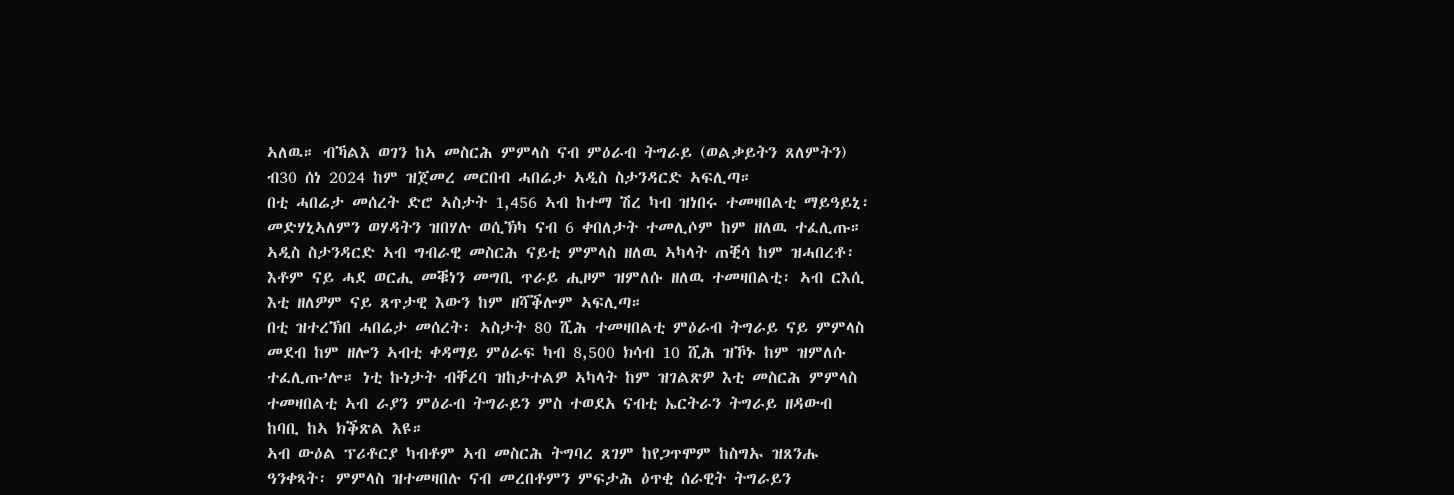ኣለዉ። ብኻልእ ወገን ከኣ መስርሕ ምምላስ ናብ ምዕራብ ትግራይ (ወልቃይትን ጸለምትን) ብ30 ሰነ 2024 ከም ዝጀመረ መርበብ ሓበሬታ ኣዲስ ስታንዳርድ ኣፍሊጣ።
በቲ ሓበሬታ መሰረት ድሮ ኣስታት 1,456 ኣብ ከተማ ሽረ ካብ ዝነበሩ ተመዛበልቲ ማይዓይኒ፡ መድሃኒኣለምን ወሃዳትን ዝበሃሉ ወሲኽካ ናብ 6 ቀበለታት ተመሊሶም ከም ዘለዉ ተፈሊጡ። ኣዲስ ስታንዳርድ ኣብ ግብራዊ መስርሕ ናይቲ ምምላስ ዘለዉ ኣካላት ጠቒሳ ከም ዝሓበረቶ፡ እቶም ናይ ሓደ ወርሒ መቑነን መግቢ ጥራይ ሒዞም ዝምለሱ ዘለዉ ተመዛበልቲ፡ ኣብ ርእሲ እቲ ዘለዎም ናይ ጸጥታዊ እውን ከም ዘሻቕሎም ኣፍሊጣ።
በቲ ዝተረኽበ ሓበሬታ መሰረት፡ ኣስታት 80 ሺሕ ተመዛበልቲ ምዕራብ ትግራይ ናይ ምምላስ መደብ ከም ዘሎን ኣብቲ ቀዳማይ ምዕራፍ ካብ 8,500 ክሳብ 10 ሺሕ ዝኾኑ ከም ዝምለሱ ተፈሊጡ’ሎ። ነቲ ኩነታት ብቐረባ ዝከታተልዎ ኣካላት ከም ዝገልጽዎ እቲ መስርሕ ምምላስ ተመዛበልቲ ኣብ ራያን ምዕራብ ትግራይን ምስ ተወደአ ናብቲ ኤርትራን ትግራይ ዘዳውብ ከባቢ ከኣ ክቕጽል እዩ።
ኣብ ውዕል ፕሪቶርያ ካብቶም ኣብ መስርሕ ትግባረ ጸገም ከየጋጥሞም ከስግኡ ዝጸንሑ ዓንቀጻት፡ ምምላስ ዝተመዛበሉ ናብ መረበቶምን ምፍታሕ ዕጥቂ ሰራዊት ትግራይን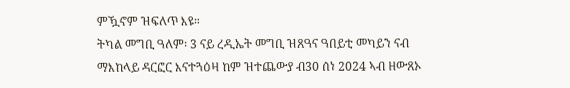ምዃኖም ዝፍለጥ እዩ።
ትካል መግቢ ዓለም፡ 3 ናይ ረዲኤት መግቢ ዝጸዓና ዓበይቲ መካይን ናብ ማእከላይ ዳርፎር እናተጓዕዛ ከም ዝተጨውያ ብ30 ሰነ 2024 ኣብ ዘውጸኦ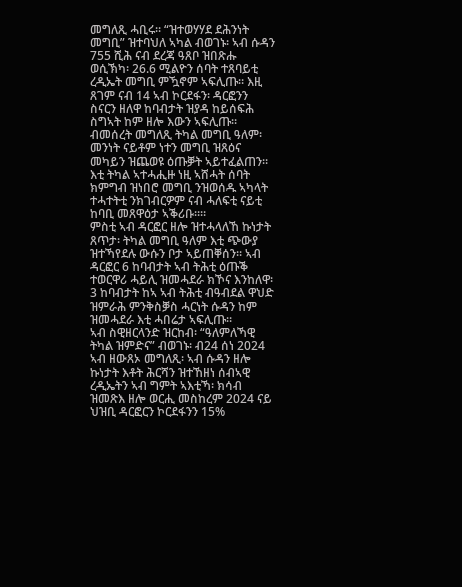መግለጺ ሓቢሩ። “ዝተወሃሃደ ደሕንነት መግቢ” ዝተባህለ ኣካል ብወገኑ፡ ኣብ ሱዳን 755 ሺሕ ናብ ደረጃ ዓጸቦ ዝበጽሑ ወሲኽካ፡ 26.6 ሚልዮን ሰባት ተጸባይቲ ረዲኤት መግቢ ምዃኖም ኣፍሊጡ። እዚ ጸገም ናብ 14 ኣብ ኮርደፋን፡ ዳርፎንን ስናርን ዘለዋ ከባብታት ዝያዳ ከይሰፍሕ ስግኣት ከም ዘሎ እውን ኣፍሊጡ።
ብመሰረት መግለጺ ትካል መግቢ ዓለም፡ መንነት ናይቶም ነተን መግቢ ዝጸዕና መካይን ዝጨወዩ ዕጡቓት ኣይተፈልጠን። እቲ ትካል ኣተሓሒዙ ነዚ ኣሸሓት ሰባት ክምግብ ዝነበሮ መግቢ ንዝወሰዱ ኣካላት ተሓተትቲ ንክገብርዎም ናብ ሓለፍቲ ናይቲ ከባቢ መጸዋዕታ ኣቕሪቡ።።
ምስቲ ኣብ ዳርፎር ዘሎ ዝተሓላለኸ ኩነታት ጸጥታ፡ ትካል መግቢ ዓለም እቲ ጭውያ ዝተኻየደሉ ውሱን ቦታ ኣይጠቐሰን። ኣብ ዳርፎር 6 ከባብታት ኣብ ትሕቲ ዕጡቕ ተወርዋሪ ሓይሊ ዝመሓደራ ክኾና እንከለዋ፡ 3 ከባብታት ከኣ ኣብ ትሕቲ ብዓብደል ዋህድ ዝምራሕ ምንቅስቓስ ሓርነት ሱዳን ከም ዝመሓደራ እቲ ሓበሬታ ኣፍሊጡ።
ኣብ ስዊዘርላንድ ዝርከብ፡ “ዓለምለኻዊ ትካል ዝምድና” ብወገኑ፡ ብ24 ሰነ 2024 ኣብ ዘውጸኦ መግለጺ፡ ኣብ ሱዳን ዘሎ ኩነታት እቶት ሕርሻን ዝተኸዘነ ሰብኣዊ ረዲኤትን ኣብ ግምት ኣእቲኻ፡ ክሳብ ዝመጽእ ዘሎ ወርሒ መስከረም 2024 ናይ ህዝቢ ዳርፎርን ኮርደፋንን 15%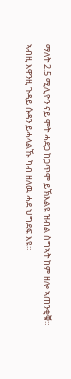ማለት 2.5 ሚሊዮን ናይ ሞት ሓደጋ ከጋጥሞ ይኽእልዩ ዝብል ስግኣት ከም ዘሎ ኣጠንቂቑ።
ኣብዚ እዋንዚ ጉዳይ ሱዳን ይሓላልኹ ካብ ዘለዉ ሓደ ህግደፍ እዩ።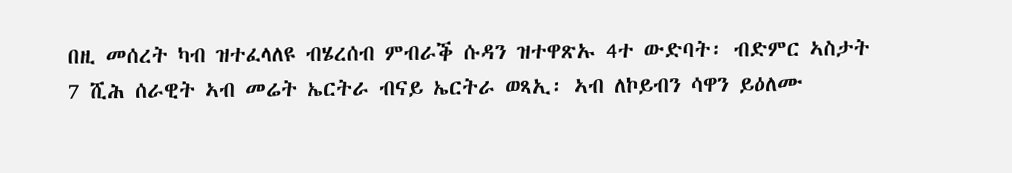በዚ መሰረት ካብ ዝተፈላለዩ ብሄረሰብ ምብራቕ ሱዳን ዝተዋጽኡ 4ተ ውድባት፡ ብድምር ኣስታት 7 ሺሕ ሰራዊት ኣብ መሬት ኤርትራ ብናይ ኤርትራ ወጻኢ፡ ኣብ ለኮይብን ሳዋን ይዕለሙ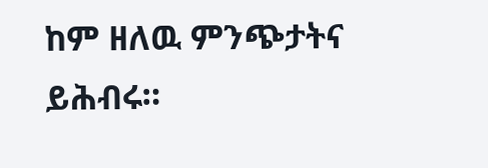ከም ዘለዉ ምንጭታትና ይሕብሩ።